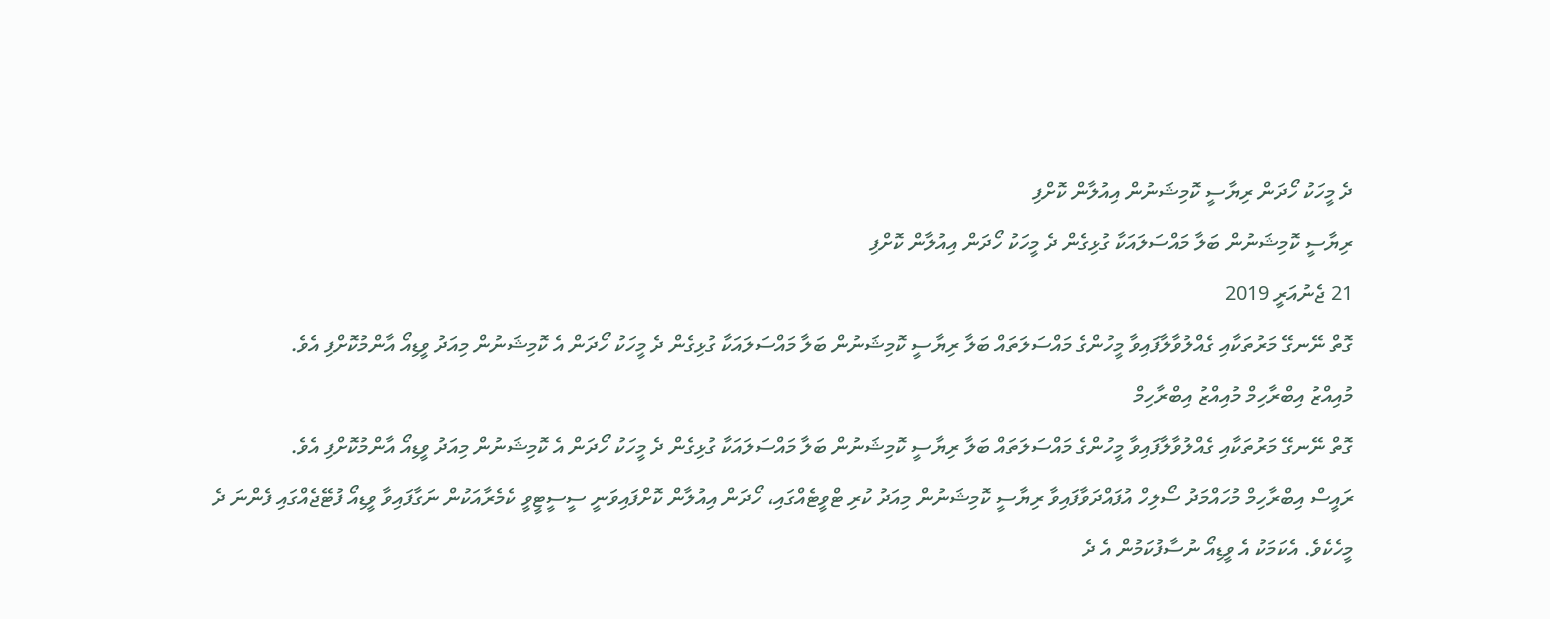ދެ މީހަކު ހޯދަން ރިޔާސީ ކޮމިޝަނުން އިއުލާން ކޮށްފި
ރިޔާސީ ކޮމިޝަނުން ބަލާ މައްސަލައަކާ ގުޅިގެން ދެ މީހަކު ހޯދަން އިއުލާން ކޮށްފި
21 ޖެނުއަރީ 2019
ގޮތް ނޭނގޭ މަރުތަކާއި ގެއްލުވާލާފައިވާ މީހުންގެ މައްސަލަތައް ބަލާ ރިޔާސީ ކޮމިޝަނުން ބަލާ މައްސަލައަކާ ގުޅިގެން ދެ މީހަކު ހޯދަން އެ ކޮމިޝަނުން މިއަދު ވީޑިއޯ އާންމުކޮށްފި އެވެ.
މުއިއްޒު އިބްރާހިމް މުއިއްޒު އިބްރާހިމް
ގޮތް ނޭނގޭ މަރުތަކާއި ގެއްލުވާލާފައިވާ މީހުންގެ މައްސަލަތައް ބަލާ ރިޔާސީ ކޮމިޝަނުން ބަލާ މައްސަލައަކާ ގުޅިގެން ދެ މީހަކު ހޯދަން އެ ކޮމިޝަނުން މިއަދު ވީޑިއޯ އާންމުކޮށްފި އެވެ.
ރައީސް އިބްރާހިމް މުހައްމަދު ސޯލިހް އުފައްދަވާފައިވާ ރިޔާސީ ކޮމިޝަނުން މިއަދު ކުރި ޓްވީޓެއްގައި، ހޯދަން އިއުލާން ކޮށްފައިވަނީ ސީސީޓީވީ ކެމެރާއަކުން ނަގާފައިވާ ވީޑިއޯ ފުޓޭޖެއްގައި ފެންނަ ދެ މީހެކެވެ. އެކަމަކު އެ ވީޑިއޯ ނުސާފުކަމުން އެ ދެ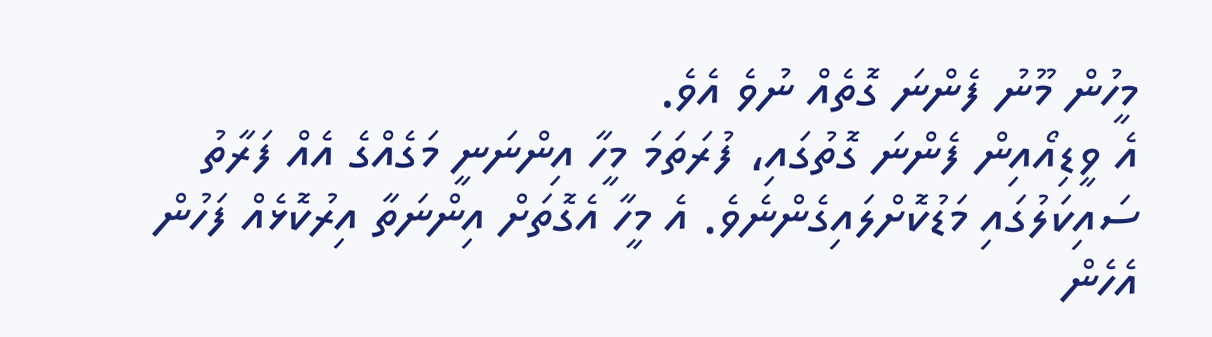މީހުން މޫނު ފެންނަ ގޮތެއް ނުވެ އެވެ.
އެ ވީޑިއޯއިން ފެންނަ ގޮތުގައި، ފުރަތަމަ މީހާ އިންނަނީ މަގެއްގެ އެއް ފަރާތު ސައިކަލުގައި މަޑުކޮށްލައިގެންނެވެ. އެ މީހާ އެގޮތަށް އިންނަތާ އިރުކޮޅެއް ފަހުން އެހެން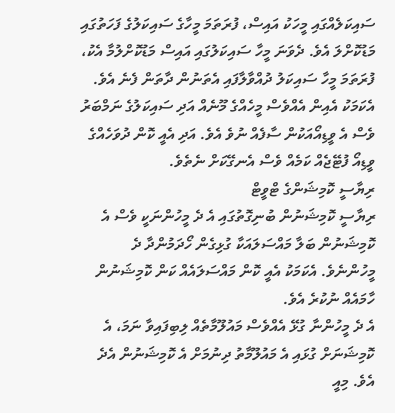ސައިކަލެއްގައި މީހަކު އައިސް، ފުރަތަމަ މީހާގެ ސައިކަލުގެ ފަހަތުގައި މަޑުކޮށްލަ އެވެ. ދެވަނަ މީހާ ސައިކަލުގައި އައިސް މަޑުކޮށްލުމާ އެކު، ފުރަތަމަ މީހާ ސައިކަލު ދުއްވާލާފައި އެތަނުން ދާތަން ފެނެ އެވެ.
އެކަމަކު އެއިން އެއްވެސް މީހެއްގެ މޫނެއް އަދި ސައިކަލުގެ ނަމްބަރު ވެސް އެ ވީޑިއޯއަކުން ސާފެއް ނުވެ އެވެ. އަދި އެއީ ކޮން ދުވަހެއްގެ ވީޑިއޯ ފުޓޭޖެއް ކަމެއް ވެސް އެނގޭކަށް ނެތެވެ.
ރިޔާސީ ކޮމިޝަންގެ ޓްވީޓް
ރިޔާސީ ކޮމިޝަނުން ބުނިގޮތުގައި އެ ދެ މީހުންނަކީ ވެސް އެ ކޮމިޝަނުން ބަލާ މައްސަލައަކާ ގުޅިގެން ހޯދަމުންދާ ދެ މީހުންނެވެ. އެކަމަކު އެއީ ކޮން މައްސަލައެއް ކަން ކޮމިޝަނުން ހާމައެއް ނުކުރެ އެވެ.
އެ ދެ މީހުންނާ ގުޅޭ އެއްވެސް މައުލޫމާތެއް ލިބިފައިވާ ނަމަ، އެ ކޮމިޝަނަށް ގުޅައި އެ މައުލޫމާތު ދިނުމަށް އެ ކޮމިޝަނުން އެދެ އެވެ. މިއީ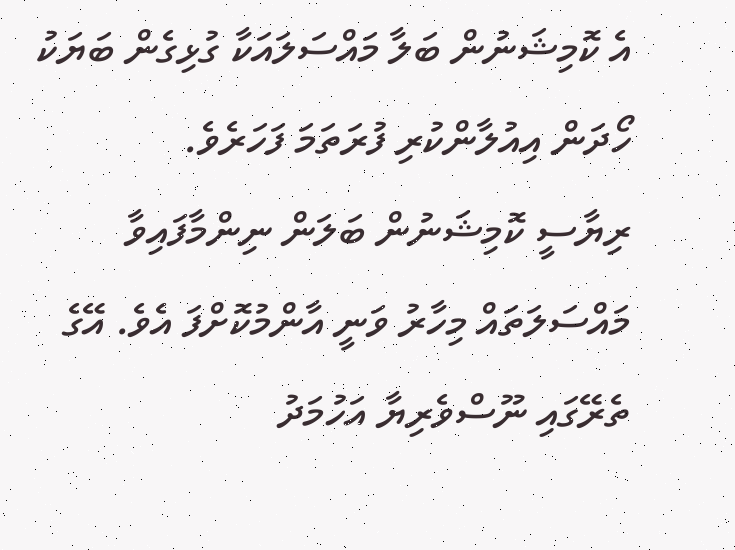އެ ކޮމިޝަނުން ބަލާ މައްސަލައަކާ ގުޅިގެން ބަޔަކު ހޯދަން އިއުލާންކުރި ފުރަތަމަ ފަހަރެވެ.
ރިޔާސީ ކޮމިޝަނުން ބަލަން ނިންމާފައިވާ މައްސަލަތައް މިހާރު ވަނީ އާންމުކޮށްފަ އެވެ. އޭގެ ތެރޭގައި ނޫސްވެރިޔާ އަހުމަދު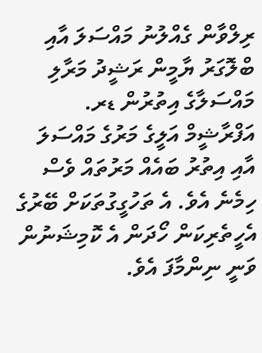ރިލްވާން ގެއްލުނު މައްސަލަ އާއި ބްލޮގަރު ޔާމީން ރަޝީދު މަރާލި މައްސަލާގެ އިތުރުން ޑރ. އަފްރާޝީމް އަލީގެ މަރުގެ މައްސަލަ އާއި އިތުރު ބައެއް މަރުތައް ވެސް ހިމެނެ އެވެ. އެ ތަހުގީގުތަކަށް ބޭރުގެ އެހީތެރިކަން ހޯދަން އެ ކޮމިޝަނުން ވަނީ ނިންމާފަ އެވެ.